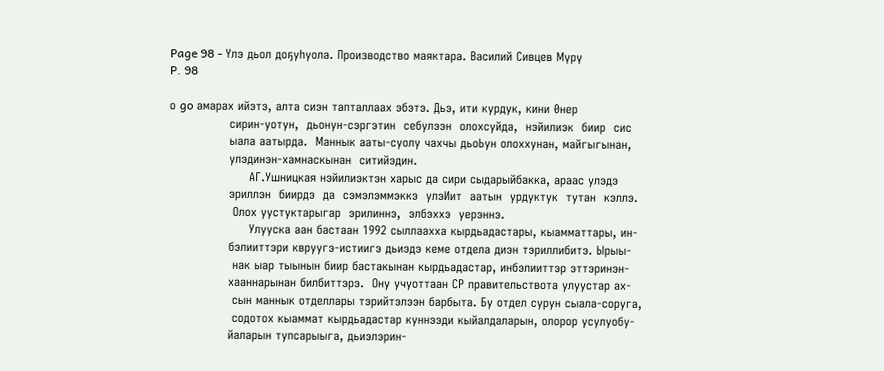Page 98 - Үлэ дьол доҕуһуола. Производство маяктара. Василий Сивцев Мүрү
P. 98

о go амарах ийэтэ, алта сиэн тапталлаах эбэтэ. Дьэ, ити курдук, кини 0нер
               сирин-уотун,  дьонун-сэргэтин  себулээн  олохсуйда,  нэйилиэк  биир  сис
               ыала аатырда.  Маннык ааты-суолу чахчы дьоЬун олоххунан, майгыгынан,
               улэдинэн-хамнаскынан  ситийэдин.
                    АГ.Ушницкая нэйилиэктэн харыс да сири сыдарыйбакка, араас улэдэ
               эриллэн  биирдэ  да  сэмэлэммэккэ  улэИит  аатын  урдуктук  тутан  кэллэ.
                Олох уустуктарыгар  эрилиннэ,  элбэххэ  уерэннэ.
                    Улууска аан бастаан 1992 сыллаахха кырдьадастары, кыамматтары, ин-
               бэлииттэри квруугэ-истиигэ дьиэдэ кеме отдела диэн тэриллибитэ. Ырыы-
                нак ыар тыынын биир бастакынан кырдьадастар, инбэлииттэр эттэринэн-
               хааннарынан билбиттэрэ.  Ону учуоттаан СР правительствота улуустар ах-
                сын маннык отделлары тэрийтэлээн барбыта. Бу отдел сурун сыала-соруга,
                содотох кыаммат кырдьадастар куннээди кыйалдаларын, олорор усулуобу-
               йаларын тупсарыыга, дьиэлэрин-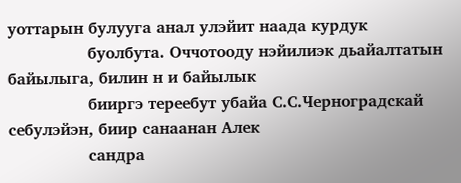уоттарын булууга анал улэйит наада курдук
                буолбута. Оччотооду нэйилиэк дьайалтатын байылыга, билин н и байылык
                бииргэ тереебут убайа С.С.Черноградскай себулэйэн, биир санаанан Алек
                сандра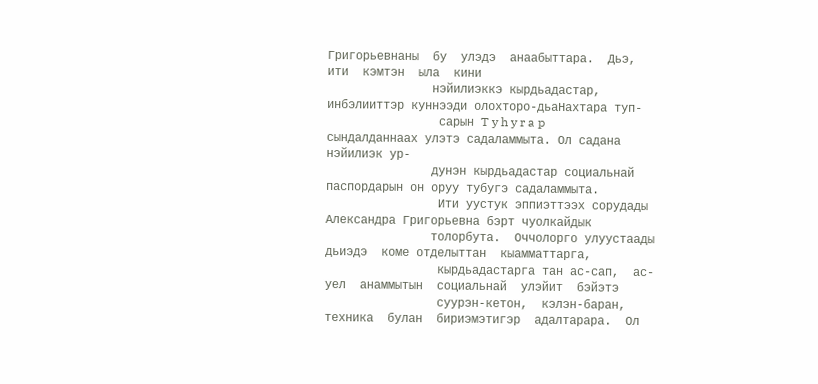Григорьевнаны  бу  улэдэ  анаабыттара.  Дьэ,  ити  кэмтэн  ыла  кини
               нэйилиэккэ кырдьадастар, инбэлииттэр куннээди олохторо-дьаНахтара туп-
                сарын T y h y r a p   сындалданнаах улэтэ садаламмыта. Ол садана нэйилиэк ур-
               дунэн кырдьадастар социальнай паспордарын он оруу тубугэ садаламмыта.
                Ити уустук эппиэттээх сорудады Александра Григорьевна бэрт чуолкайдык
               толорбута.  Оччолорго улуустаады дьиэдэ  коме отделыттан  кыамматтарга,
                кырдьадастарга тан ас-сап,  ас-уел  анаммытын  социальнай  улэйит  бэйэтэ
                суурэн-кетон,  кэлэн-баран,  техника  булан  бириэмэтигэр  адалтарара.  Ол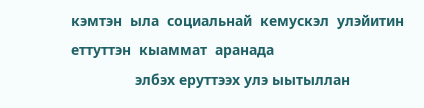кэмтэн  ыла  социальнай  кемускэл  улэйитин  еттуттэн  кыаммат  аранада
                элбэх еруттээх улэ ыытыллан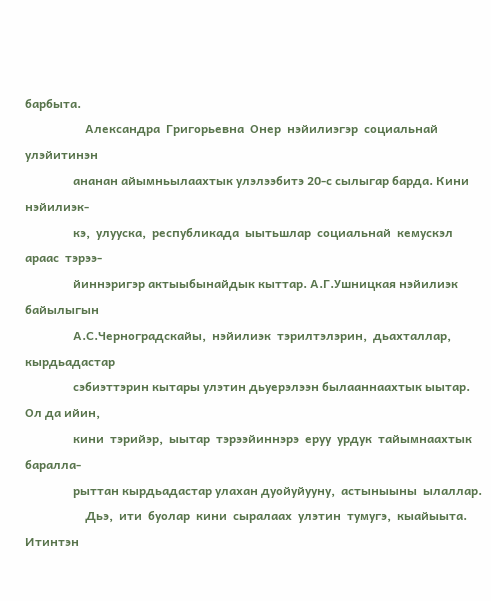барбыта.
                    Александра  Григорьевна  Онер  нэйилиэгэр  социальнай  улэйитинэн
                ананан айымньылаахтык улэлээбитэ 20-с сылыгар барда. Кини нэйилиэк-
                кэ,  улууска,  республикада  ыытьшлар  социальнай  кемускэл  араас  тэрээ-
                йиннэригэр актыыбынайдык кыттар. А.Г.Ушницкая нэйилиэк байылыгын
                А.С.Черноградскайы,  нэйилиэк  тэрилтэлэрин,  дьахталлар,  кырдьадастар
                сэбиэттэрин кытары улэтин дьуерэлээн былааннаахтык ыытар. Ол да ийин,
                кини  тэрийэр,  ыытар  тэрээйиннэрэ  еруу  урдук  тайымнаахтык  баралла-
                рыттан кырдьадастар улахан дуойуйууну,  астыныыны  ылаллар.
                    Дьэ,  ити  буолар  кини  сыралаах  улэтин  тумугэ,  кыайыыта.  Итинтэн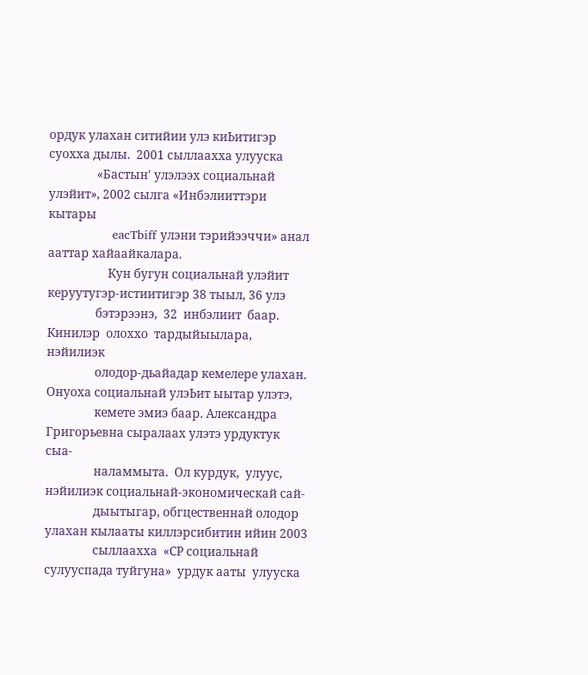ордук улахан ситийии улэ киЬитигэр суохха дылы.  2001 сыллаахха улууска
                «Бастын' улэлээх социальнай улэйит», 2002 сылга «Инбэлииттэри кытары
                eacTbiff улэни тэрийээччи» анал ааттар хайаайкалара.
                    Кун бугун социальнай улэйит керуутугэр-истиитигэр 38 тыыл, 36 улэ
                бэтэрээнэ,  32  инбэлиит  баар.  Кинилэр  олоххо  тардыйыылара,  нэйилиэк
                олодор-дьайадар кемелере улахан. Онуоха социальнай улэЬит ыытар улэтэ,
                кемете эмиэ баар. Александра Григорьевна сыралаах улэтэ урдуктук сыа-
                наламмыта.  Ол курдук,  улуус,  нэйилиэк социальнай-экономическай сай-
                дыытыгар, обгцественнай олодор улахан кылааты киллэрсибитин ийин 2003
                сыллаахха  «СР социальнай  сулууспада туйгуна»  урдук ааты  улууска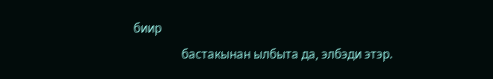биир
                бастакынан ылбыта да, элбэди этэр.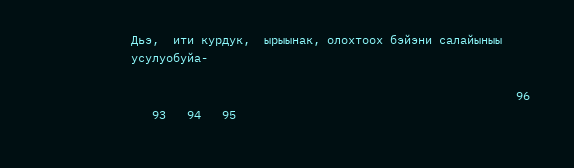Дьэ,  ити курдук,  ырыынак, олохтоох бэйэни салайыныы усулуобуйа-

                                                       96
   93   94   95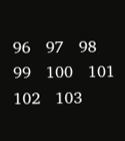96   97   98   99   100   101   102   103